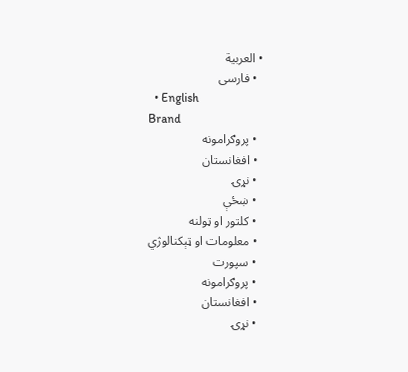• العربية
  • فارسی
  • English
Brand
  • پروګرامونه
  • افغانستان
  • نړۍ
  • ښځې
  • کلتور او ټولنه
  • معلومات او ټېکنالوژي
  • سپورت
  • پروګرامونه
  • افغانستان
  • نړۍ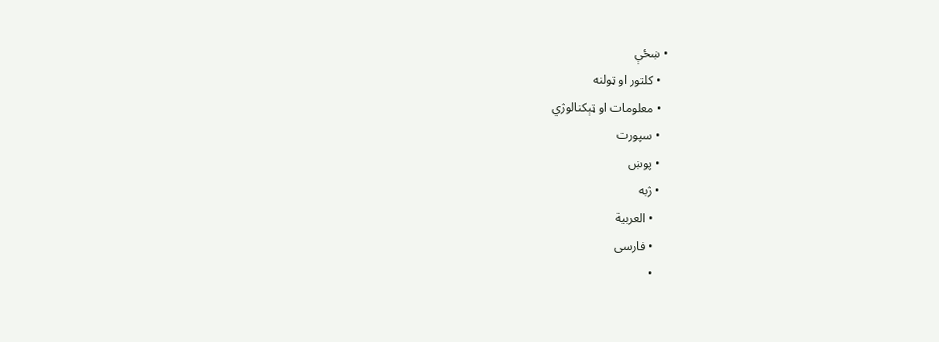• ښځې
  • کلتور او ټولنه
  • معلومات او ټېکنالوژي
  • سپورت
  • پوښ
  • ژبه
    • العربية
    • فارسی
    •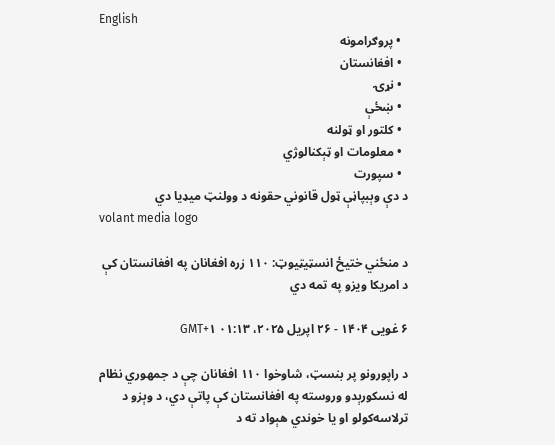English
  • پروګرامونه
  • افغانستان
  • نړۍ
  • ښځې
  • کلتور او ټولنه
  • معلومات او ټېکنالوژي
  • سپورت
د دې وېبپاڼې ټول قانوني حقونه د وولنټ میډیا دي
volant media logo

د منځني ختیځ انسټیټیوټ: ۱۱۰ زره افغانان په افغانستان کې د امریکا ویزو په تمه دي

۶ غویی ۱۴۰۴ - ۲۶ اپریل ۲۰۲۵، ۰۱:۱۳ GMT+۱

د راپورونو پر بنسټ، شاوخوا ۱۱۰ افغانان چې د جمهوري نظام له نسکورېدو وروسته په افغانستان کې پاتې دي، د وېزو د ترلاسه‌کولو او یا خوندي هېواد ته د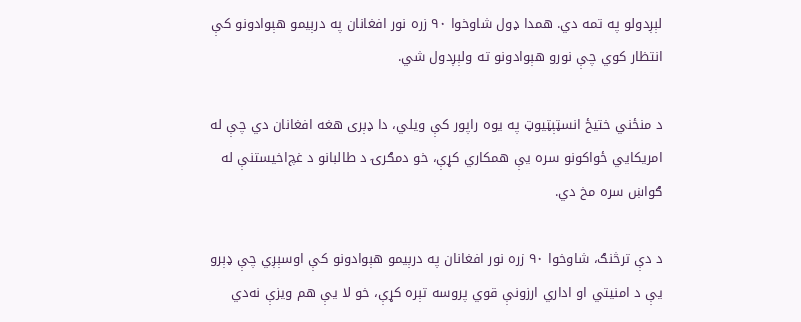لېږدولو په تمه دي. همدا ډول شاوخوا ۹۰ زره نور افغانان په درېیمو هېوادونو کې انتظار کوي چې نورو هېوادونو ته ولېږدول شي.

د منځني ختیځ انسټېټیوټ په یوه راپور کې ویلي، دا ډېری هغه افغانان دي چې له امریکایي ځواکونو سره یې همکاري کړې، خو دمګرۍ د طالبانو د غچ‌اخیستنې له ګواښ سره مخ دي.

د دې ترڅنګ، شاوخوا ۹۰ زره نور افغانان په درېیمو هېوادونو کې اوسېږي چې ډېرو یې د امنیتي او اداري ارزونې قوي پروسه تېره کړې، خو لا یې هم ویزې نه‌دي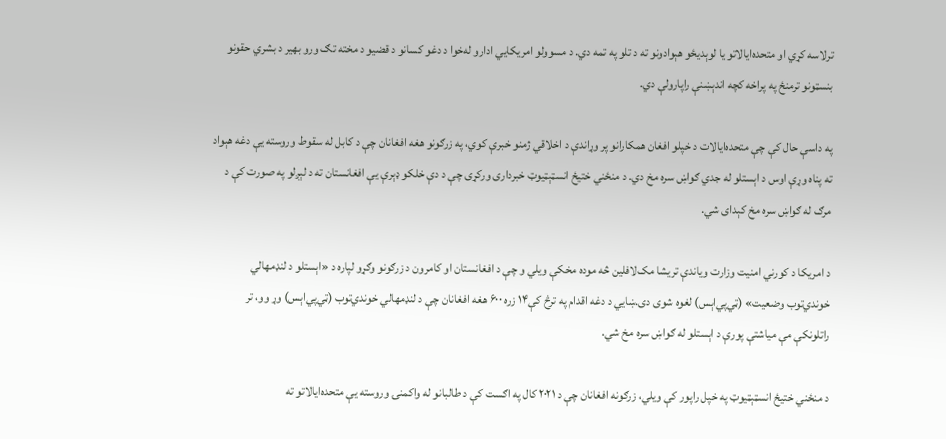ترلاسه کړي او متحده‌ایالاتو یا لوېدیځو هېوادونو ته د تلو په تمه دي. د مسوولو امریکایي ادارو له‌خوا د دغو کسانو د قضیو د مخته تګ ورو بهیر د بشري حقونو بنسټونو ترمنځ په پراخه کچه اندېښنې راپارولې دي.

په داسې حال کې چې متحده‌ایالات د خپلو افغان همکارانو پر وړاندې د اخلاقي ژمنو خبرې کوي، په زرګونو هغه افغانان چې د کابل له سقوط وروسته یې دغه هېواد ته پناه وړې اوس د اېستلو له جدي ګواښ سره مخ دي. د منځني ختیځ انسټېټیوټ خبرداری ورکړی چې د دې خلکو ډېرې یې افغانستان ته د لېږلو په صورت کې د مرګ له ګواښ سره مخ کېدای شي.

د امریکا د کورني امنیت وزارت ویاندې تریشا مک‌لافلین څه موده مخکې ویلي و چې د افغانستان او کامرون د زرګونو وګړو لپاره د «اېستلو د لنډمهالي خوندي‌توب وضعیت» (ټي‌پي‌اېس) لغوه شوی دی.ښايي د دغه اقدام په ترڅ کې۱۴ زره ۶۰۰ هغه افغانان چې د لنډمهالي خوندي‌توب (ټي‌پي‌اېس) وړ وو، تر راتلونکې مې میاشتې پورې د اېستلو له ګواښ سره مخ شي.

د منځني ختیځ انسټېټیوټ په خپل راپور کې ویلي، زرګونه افغانان چې د ۲۰۲۱ کال په اګست کې د طالبانو له واکمنۍ وروسته یې متحده‌ایالاتو ته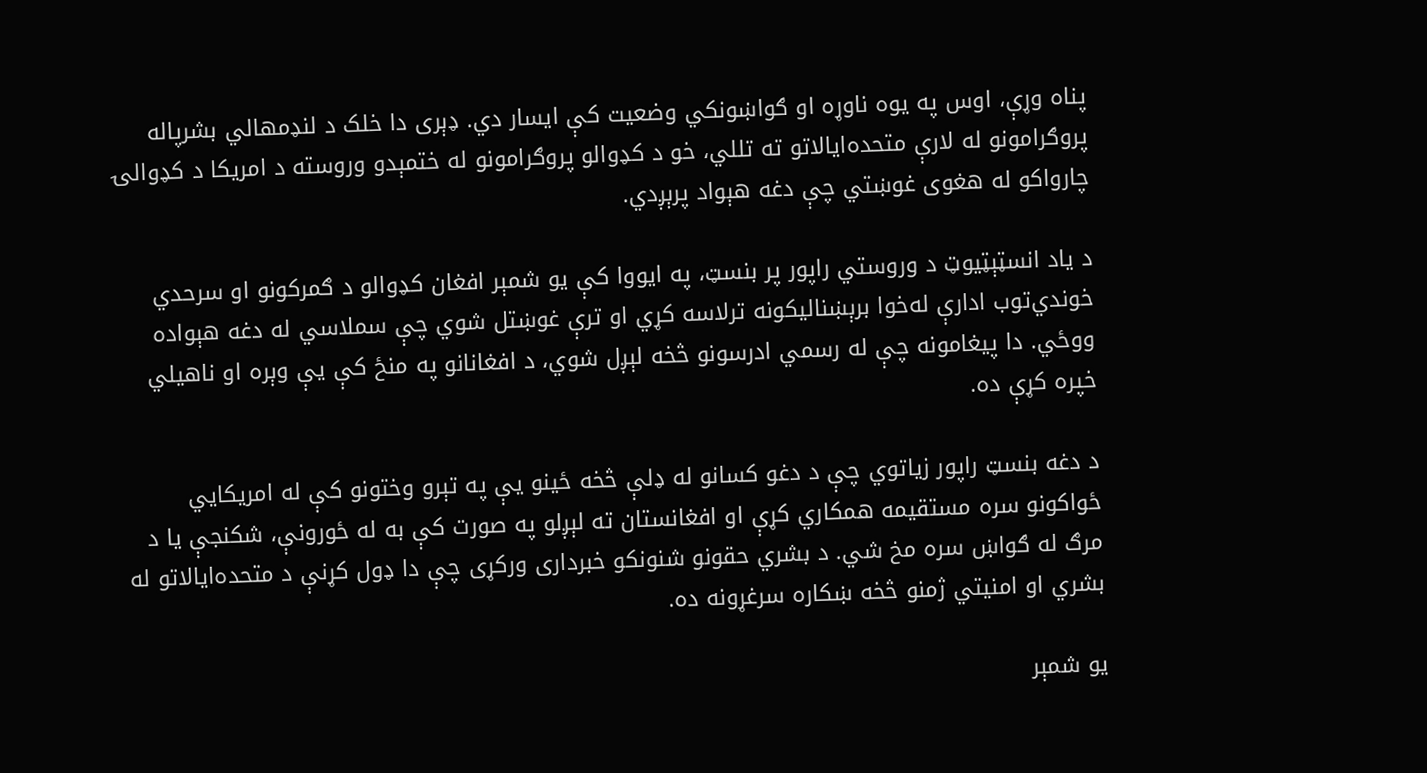پناه وړې، اوس په یوه ناوړه او ګواښونکي وضعیت کې ایسار دي. ډېری دا خلک د لنډمهالي بشرپاله پروګرامونو له لارې متحده‌ایالاتو ته تللي، خو د کډوالو پروګرامونو له ختمېدو وروسته د امریکا د کډوالۍ چارواکو له هغوی غوښتي چې دغه هېواد پرېږدي.

د یاد انسټېټیوټ د وروستي راپور پر بنسټ، په ایووا کې یو شمېر افغان کډوالو د ګمرکونو او سرحدي خوندي‌توب ادارې له‌خوا برېښنالیکونه ترلاسه کړي او ترې غوښتل شوي چې سملاسي له دغه هېواده ووځي. دا پیغامونه چې له رسمي ادرسونو څخه لېږل شوي، د افغانانو په منځ کې یې وېره او ناهیلي خپره کړې ده.

د دغه بنسټ راپور زیاتوي چې د دغو کسانو له ډلې څخه ځینو یې په تېرو وختونو کې له امریکایي ځواکونو سره مستقیمه همکاري کړې او افغانستان ته لېږلو په صورت کې به له ځورونې، شکنجې یا د مرګ له ګواښ سره مخ شي. د بشري حقونو شنونکو خبرداری ورکړی چې دا ډول کړنې د متحده‌ایالاتو له بشري او امنیتي ژمنو څخه ښکاره سرغړونه ده.

یو شمېر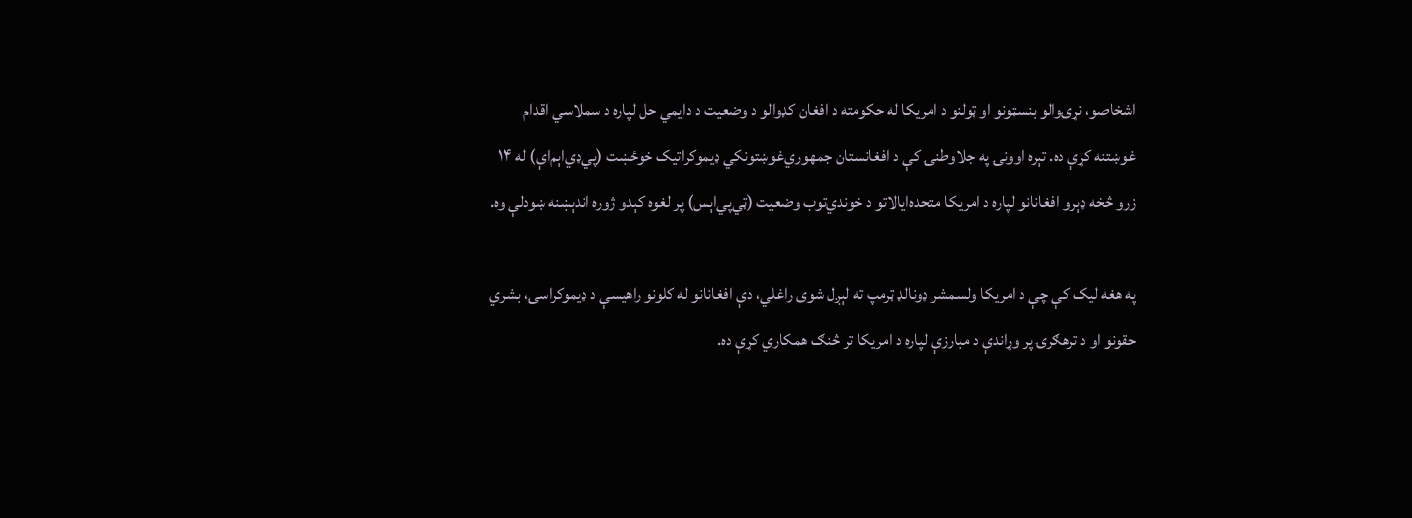اشخاصو، نړۍوالو بنسټونو او ټولنو د امریکا له حکومته د افغان کډوالو د وضعیت د دایمي حل لپاره د سملاسي اقدام غوښتنه کړې ده. تېره اوونۍ په جلاوطنۍ کې د افغانستان جمهوري‌غوښتونکي ډیموکراتیک خوځښت (پي‌ډي‌اېم‌اې) له ۱۴ زرو څخه ډېرو افغانانو لپاره د امریکا متحده‌ایالاتو د خوندي‌توب وضعیت (ټي‌پي‌اېس) پر لغوه کېدو ژوره اندېښنه ښودلې وه.

په هغه لیک کې چې د امریکا ولسمشر ډونالډ ټرمپ ته لېږل شوی راغلي، دې افغانانو له کلونو راهیسې د ډیموکراسۍ، بشري حقونو او د ترهګرۍ پر وړاندې د مبارزې لپاره د امریکا تر څنګ همکاري کړې ده.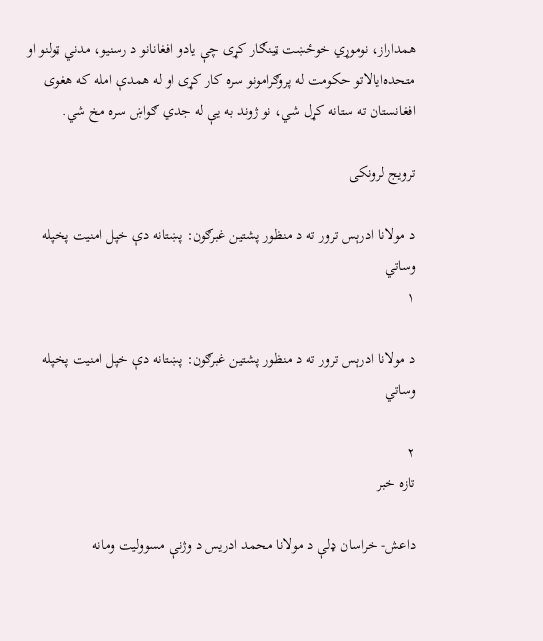همداراز، نوموړي خوځښت ټینګار کړی چې یادو افغانانو د رسنیو، مدني ټولنو او متحده‌ایالاتو حکومت له پروګرامونو سره کار کړی او له همدې امله که هغوی افغانستان ته ستانه کړل شي، نو ژوند به یې له جدي ګواښ سره مخ شي.

ترویج لرونکی

د مولانا ادرېس ترور ته د منظور پشتین غبرګون: پښتانه دې خپل امنیت پخپله وساتي
۱

د مولانا ادرېس ترور ته د منظور پشتین غبرګون: پښتانه دې خپل امنیت پخپله وساتي

۲
تازه خبر

داعش- خراسان ډلې د مولانا محمد ادریس د وژنې مسوولیت ومانه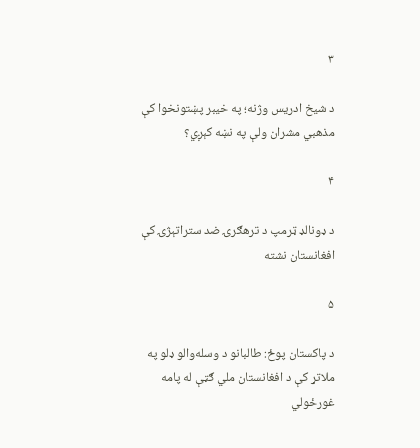۳

د شیخ ادریس وژنه؛ په خیبر پښتونخوا کې مذهبي مشران ولې په نښه کېږي؟

۴

د ډونالډ ټرمپ د ترهګرۍ ضد ستراتېژۍ کې افغانستان نشته

۵

د پاکستان پوځ: طالبانو د وسله‌والو ډلو په ملاتړ کې د افغانستان ملي ګټې له پامه غورځولي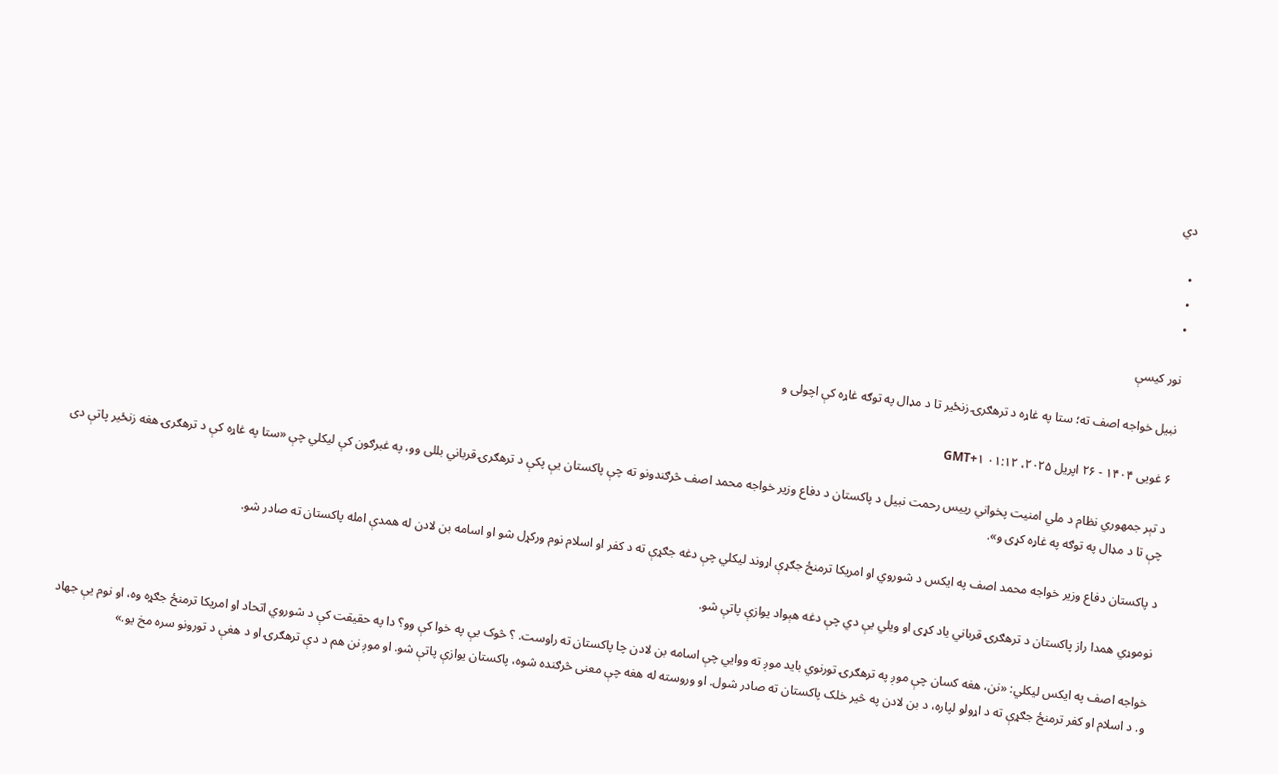دي

•
•
•

نور کیسې

نبیل خواجه اصف ته؛ ستا په غاړه د ترهګرۍ زنځير تا د مډال په توګه غاړه کې اچولی و

۶ غویی ۱۴۰۴ - ۲۶ اپریل ۲۰۲۵، ۰۱:۱۲ GMT+۱

د تېر جمهوري نظام د ملي امنیت پخواني رییس رحمت نبیل د پاکستان د دفاع وزیر خواجه محمد اصف څرګندونو ته چې پاکستان یې پکې د ترهګرۍ قرباني بللی وو، په غبرګون کې لیکلي چې «ستا په غاړه کې د ترهګرۍ هغه زنځیر پاتې دی چې تا د مډال په توګه په غاړه کړی و».

د پاکستان دفاع وزیر خواجه محمد اصف په ایکس د شوروي او امریکا ترمنځ جګړې اړوند لیکلي چې دغه جګړې ته د کفر او اسلام نوم ورکړل شو او اسامه بن لادن له همدې امله پاکستان ته صادر شو.

نوموړي همدا راز پاکستان د ترهګرۍ قرباني یاد کړی او ویلي یې دي چې دغه هېواد یوازې پاتې شو.

خواجه اصف په ایکس لیکلي: «نن، هغه کسان چې موږ په ترهګرۍ تورنوي باید موږ ته ووایي چې اسامه بن لادن چا پاکستان ته راوست. ؟ څوک یې په خوا کې وو؟ دا په حقیقت کې د شوروي اتحاد او امریکا ترمنځ جګړه وه، او نوم یې جهاد و. د اسلام او کفر ترمنځ جګړې ته د اړولو لپاره، د بن لادن په څیر خلک پاکستان ته صادر شول. او وروسته له هغه چې معنی څرګنده شوه، پاکستان یوازې پاتې شو. او موږ نن هم د دې ترهګرۍ او د هغې د تورونو سره مخ یو.»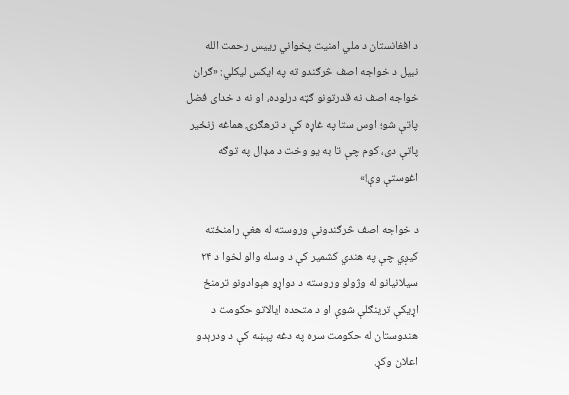د افغانستان د ملي امنیت پخواني رییس رحمت الله نبیل د خواجه اصف څرګندو ته په ایکس لیکلي: «ګران خواجه اصف نه قدرتونو ګټه درلوده، او نه د خدای فضل پاتې شو؛ اوس ستا په غاړه کې د ترهګرۍ هماغه زنځیر پاتې دی، کوم چې تا به یو وخت د مډال په توګه اغوستې وې!»

د خواجه اصف څرګندونې وروسته له هغې رامنځته کیږي چې په هندي کشمیر کې د وسله والو لخوا د ۲۴ سیلانیانو له وژولو وروسته د دواړو هېوادونو ترمنځ اړیکې ترینګلې شوې او د متحده ایالاتو حکومت د هندوستان له حکومت سره په دغه پېښه کې د ودرېدو اعلان وکړ.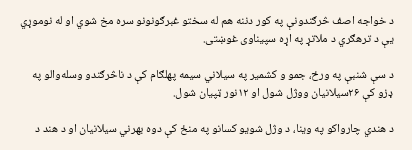د خواجه اصف څرګندونې په کور دننه هم له سختو غبرګونونو سره مخ شوي او له نوموړي یې د ترهګري د ملاتړ په اړه سپیناوی غوښتی.

د سې شنبې په ورځ، جمو و کشمير په سيلاني سيمه پهلګام کې د ناڅرګندو وسله‌والو په ډزو کې ۲۶سيلانيان ووژل شول او ۱۲نور ټپیان شول.

د هندي چارواکو په وینا، د وژل شويو کسانو په منځ کې دوه بهرني سيلانيان او د هند د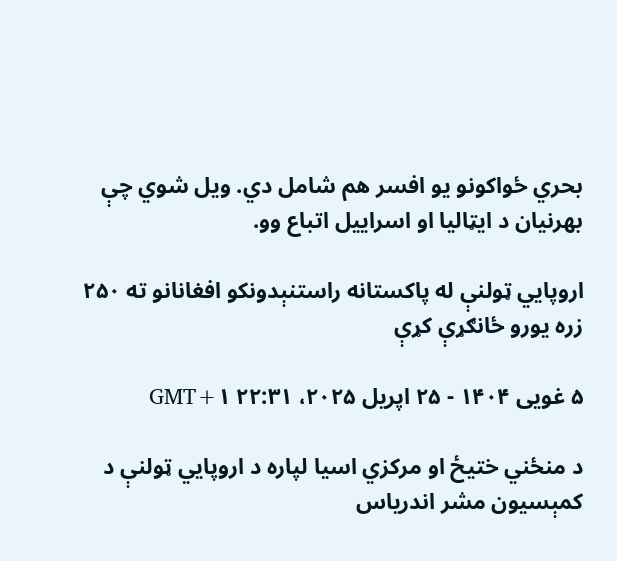بحري ځواکونو يو افسر هم شامل دي. ويل شوي چې بهرنيان د ایټالیا او اسراییل اتباع وو.

اروپايي ټولنې له پاکستانه راستنېدونکو افغانانو ته ۲۵۰ زره یورو ځانګړې کړې

۵ غویی ۱۴۰۴ - ۲۵ اپریل ۲۰۲۵، ۲۲:۳۱ GMT+۱

د منځني ختیځ او مرکزي اسیا لپاره د اروپايي ټولنې د کمېسیون مشر اندریاس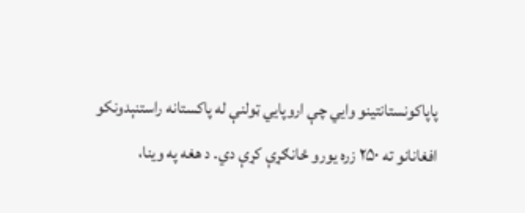پاپاکونستانتینو وايي چې اروپایي ټولنې له پاکستانه راستنېدونکو افغانانو ته ۲۵۰ زره یورو ځانګړې کړې دي. د هغه په وینا،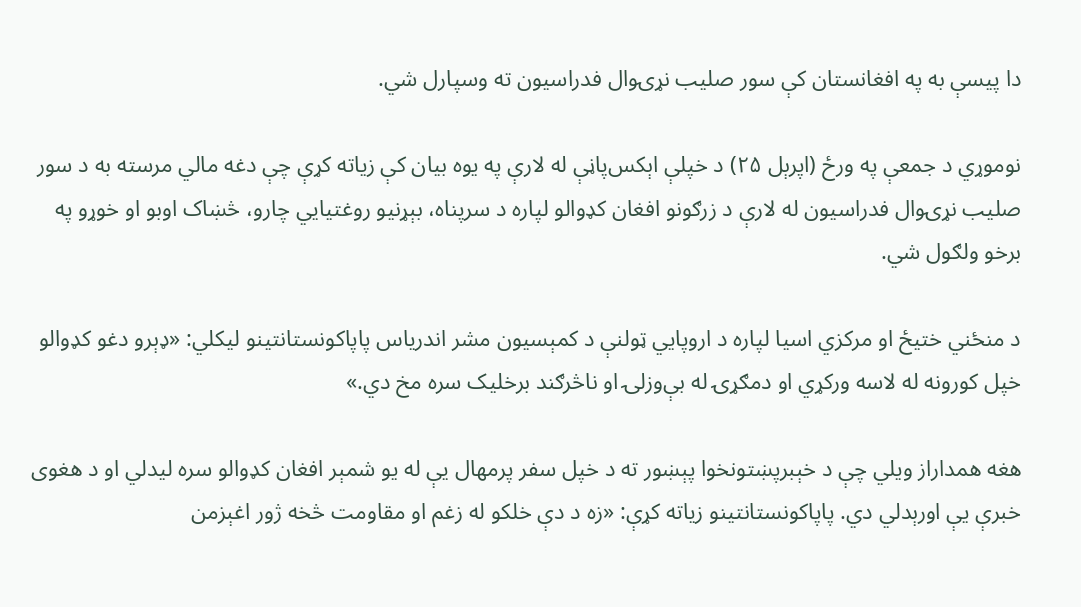دا پيسې به په افغانستان کې سور صلیب نړۍوال فدراسیون ته وسپارل شي.

نوموړي د جمعې په ورځ (اپرېل ۲۵) د خپلې اېکس‌پاڼې له لارې په یوه بیان کې زیاته کړې چې دغه مالي مرسته به د سور صليب نړۍوال فدراسيون له لارې د زرګونو افغان کډوالو لپاره د سرپناه، بېړنيو روغتيايي چارو، څښاک اوبو او خوړو په برخو ولګول شي.

د منځني ختیځ او مرکزي اسیا لپاره د اروپايي ټولنې د کمېسیون مشر اندریاس پاپاکونستانتینو لیکلي: «ډېرو دغو کډوالو خپل کورونه له لاسه ورکړي او دمګړۍ له بې‌وزلۍ او ناڅرګند برخلیک سره مخ دي.»

هغه همداراز ویلي چې د خېبرپښتونخوا پېښور ته د خپل سفر پرمهال یې له یو شمېر افغان کډوالو سره لیدلي او د هغوی خبرې یې اورېدلي دي. پاپاکونستانتینو زیاته کړې: «زه د دې خلکو له زغم او مقاومت څخه ژور اغېزمن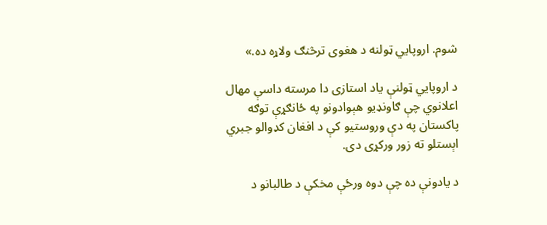شوم. اروپايي ټولنه د هغوی ترڅنګ ولاړه ده.»

د اروپايي ټولنې یاد استازی دا مرسته داسې مهال اعلانوي چې ګاونډیو هېوادونو په ځانګړې توګه پاکستان په دې وروستیو کې د افغان کډوالو جبري اېستلو ته زور ورکړی دی.

د یادونې ده چې دوه ورځې مخکې د طالبانو د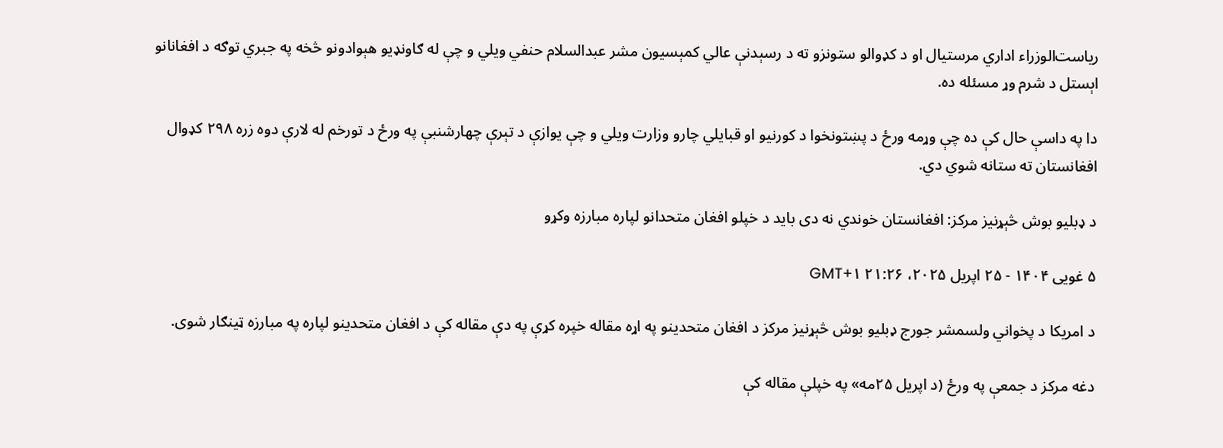رياست‌الوزراء اداري مرستیال او د کډوالو ستونزو ته د رسېدنې عالي کمېسیون مشر عبدالسلام حنفي ویلي و چې له ګاونډیو هېوادونو څخه په جبري توګه د افغانانو اېستل د شرم وړ مسئله ده.

دا په داسې حال کې ده چې وړمه ورځ د پښتونخوا د کورنیو او قبایلي چارو وزارت ویلي و چې یوازې د تېرې چهارشنبې په ورځ د تورخم له لارې دوه زره ۲۹۸ کډوال افغانستان ته ستانه شوي دي.

د ډبلیو بوش څېړنیز مرکز: افغانستان خوندي نه دی باید د خپلو افغان متحدانو لپاره مبارزه وکړو

۵ غویی ۱۴۰۴ - ۲۵ اپریل ۲۰۲۵، ۲۱:۲۶ GMT+۱

د امریکا د پخواني ولسمشر جورج ډبلیو بوش څېړنیز مرکز د افغان متحدینو په اړه مقاله خپره کړې په دې مقاله کې د افغان متحدینو لپاره په مبارزه ټينګار شوی.

دغه مرکز د جمعې په ورځ (د اپریل ۲۵مه» په خپلې مقاله کې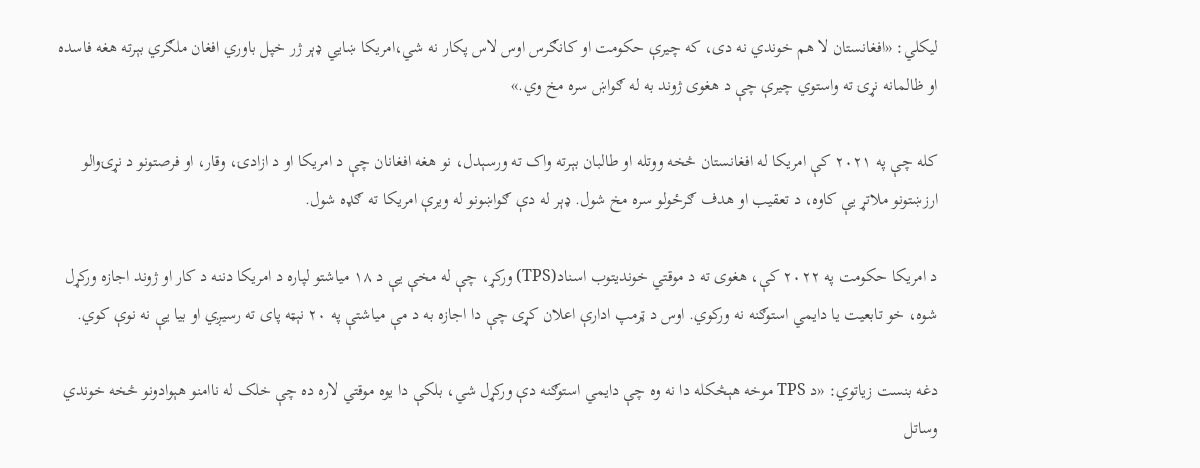لیکلي: «افغانستان لا هم خوندي نه دی، که چیرې حکومت او کانګرس اوس لاس پکار نه شي،امریکا ښايي ډېر ژر خپل باوري افغان ملګري بېرته هغه فاسده او ظالمانه نړۍ ته واستوي چیرې چې د هغوی ژوند به له ګواښ سره مخ وي.»

کله چې په ۲۰۲۱ کې امریکا له افغانستان څخه ووتله او طالبان بېرته واک ته ورسېدل، نو هغه افغانان چې د امریکا او د ازادۍ، وقار، او فرصتونو د نړۍوالو ارزښتونو ملاتړ یې کاوه، د تعقیب او هدف ګرځولو سره مخ شول. ډېر له دې ګواښونو له ویرې امریکا ته ګډه شول.

د امریکا حکومت په ۲۰۲۲ کې، هغوی ته د موقتي خونديتوب اسناد(TPS) ورکړ، چې له مخې یې د ۱۸ میاشتو لپاره د امریکا دننه د کار او ژوند اجازه ورکړل شوه، خو تابعیت یا دايمي استوګنه نه ورکوي. اوس د ټرمپ ادارې اعلان کړی چې دا اجازه به د مې میاشتې په ۲۰ نېټه پای ته رسیږي او بیا یې نه نوې کوي.

دغه بنست زیاتوي: «د TPS موخه هېڅکله دا نه وه چې دايمي استوګنه دې ورکړل شي، بلکې دا یوه موقتي لاره ده چې خلک له ناامنو هېوادونو څخه خوندي وساتل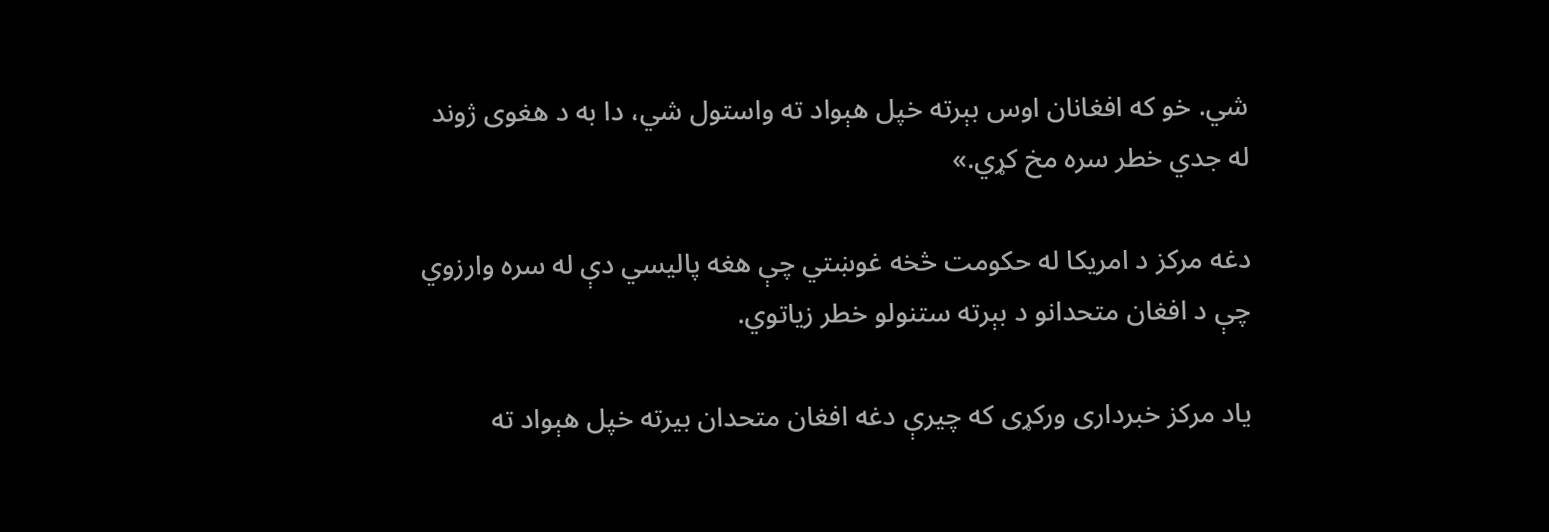شي. خو که افغانان اوس بېرته خپل هېواد ته واستول شي، دا به د هغوی ژوند له جدي خطر سره مخ کړي.»

دغه مرکز د امریکا له حکومت څخه غوښتي چې هغه پالیسي دې له سره وارزوي چې د افغان متحدانو د بېرته ستنولو خطر زیاتوي.

یاد مرکز خبرداری ورکړی که چیرې دغه افغان متحدان بیرته خپل هېواد ته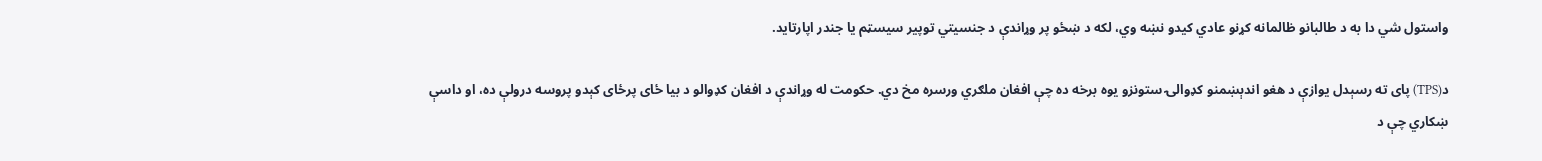واستول شي دا به د طالبانو ظالمانه کړنو عادي کیدو نښه وي، لکه د ښځو پر وړاندې د جنسیتي توپیر سیسټم یا جندر اپارتاید.

د(TPS) پای ته رسېدل یوازې د هغو اندېښمنو کډوالۍ ستونزو یوه برخه ده چې افغان ملګري ورسره مخ دي. حکومت له وړاندې د افغان کډوالو د بیا ځای پرځای کېدو پروسه درولې ده، او داسې ښکاري چې د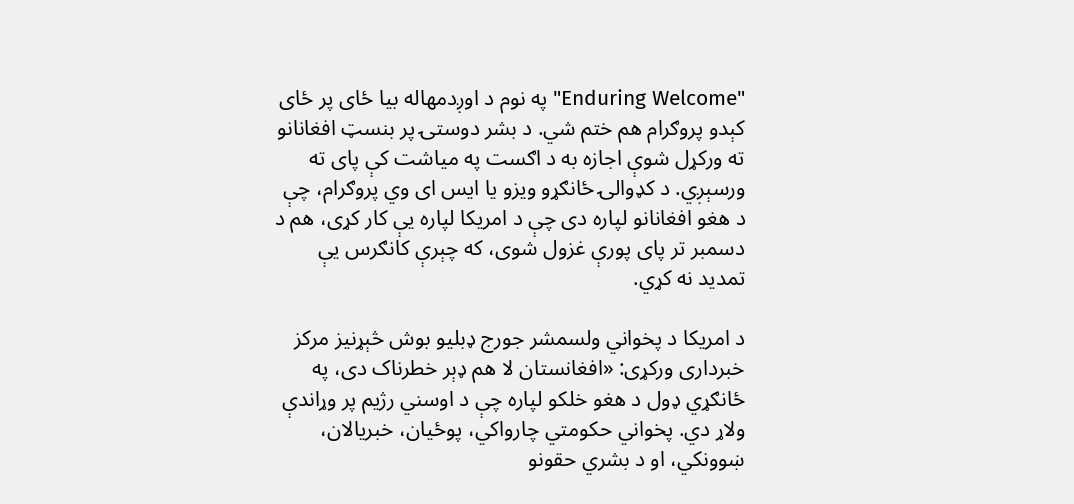"Enduring Welcome" په نوم د اوږدمهاله بیا ځای پر ځای کېدو پروګرام هم ختم شي. د بشر دوستۍ پر بنسټ افغانانو ته ورکړل شوې اجازه به د اګست په میاشت کې پای ته ورسېږي. د کډوالۍ ځانګړو ویزو یا ایس ای وي پروګرام، چې د هغو افغانانو لپاره دی چې د امریکا لپاره یې کار کړی، هم د دسمبر تر پای پورې غزول شوی، که چېرې کانګرس یې تمدید نه کړي.

د امریکا د پخواني ولسمشر جورج ډبلیو بوش څېړنیز مرکز خبرداری ورکړی: «افغانستان لا هم ډېر خطرناک دی، په ځانګړي ډول د هغو خلکو لپاره چې د اوسني رژیم پر وړاندې ولاړ دي. پخواني حکومتي چارواکي، پوځيان، خبریالان، ښوونکي، او د بشري حقونو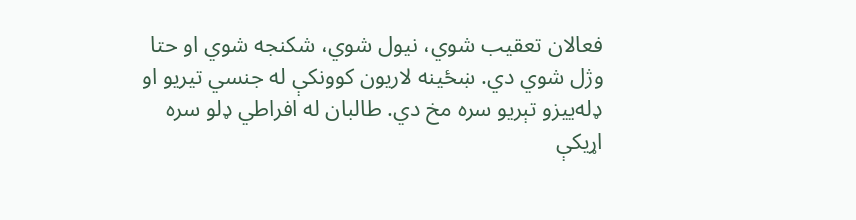فعالان تعقیب شوي، نیول شوي، شکنجه شوي او حتا وژل شوي دي. ښځینه لاریون کوونکې له جنسي تیریو او ډله‌ییزو تېریو سره مخ دي. طالبان له افراطي ډلو سره اړیکې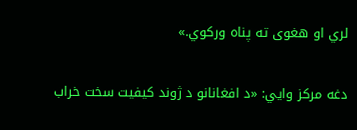لري او هغوی ته پناه ورکوي.»

دغه مرکز وایي: «د افغانانو د ژوند کیفیت سخت خراب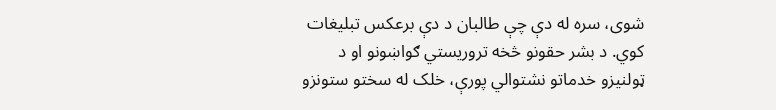شوی، سره له دې چې طالبان د دې برعکس تبليغات کوي. د بشر حقونو څخه تروریستي ګواښونو او د ټولنیزو خدماتو نشتوالي پورې، خلک له سختو ستونزو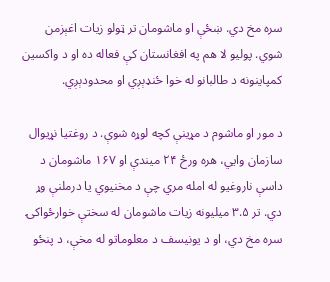سره مخ دي. ښځې او ماشومان تر ټولو زیات اغېزمن شوي. پولیو لا هم په افغانستان کې فعاله ده او د واکسین کمپاینونه د طالبانو له خوا ځنډېږي او محدودېږي.

د مور او ماشوم د مړینې کچه لوړه شوې. د روغتیا نړیوال سازمان وایي، هره ورځ ۲۴ میندې او ۱۶۷ ماشومان د داسې ناروغیو له امله مري چې د مخنیوي یا درملنې وړ دي. تر ۳.۵ میلیونه زیات ماشومان له سختې خوارځواکۍ سره مخ دي، او د یونیسف د معلوماتو له مخې، د پنځو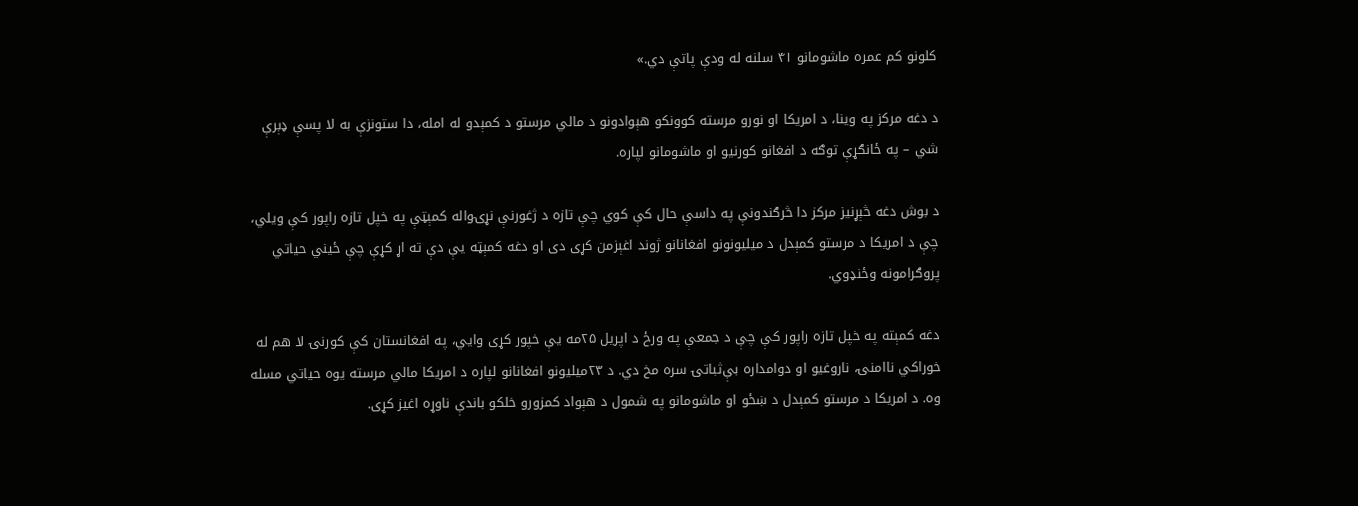کلونو کم عمره ماشومانو ۴۱ سلنه له ودې پاتې دي.»

د دغه مرکز په وینا، د امریکا او نورو مرسته کوونکو هېوادونو د مالي مرستو د کمېدو له امله، دا ستونزې به لا پسې ډېرې شي – په ځانګړې توګه د افغانو کورنیو او ماشومانو لپاره.

د بوش دغه څېړنیز مرکز دا څرګندونې په داسې حال کې کوي چې تازه د ژغورنې نړۍواله کمېټې په خپل تازه راپور کې ویلي، چې د امریکا د مرستو کمېدل د میلیونونو افغانانو ژوند اغېزمن کړی دی او دغه کمېټه یې دې ته اړ کړې چې ځیني حیاتي پروګرامونه وځنډوي.

دغه کمېته په خپل تازه راپور کې چې د جمعې په ورځ د اپریل ۲۵مه یې خپور کړی وایي، په افغانستان کې کورنۍ لا هم له خوراکي ناامنۍ، ناروغیو او دوامداره بې‌ثباتۍ سره مخ دي. د ۲۳میلیونو افغانانو لپاره د امریکا مالي مرسته یوه حیاتي مسله وه. د امریکا د مرستو کمېدل د ښځو او ماشومانو په شمول د هېواد کمزورو خلکو باندې ناوړه اغیز کړی.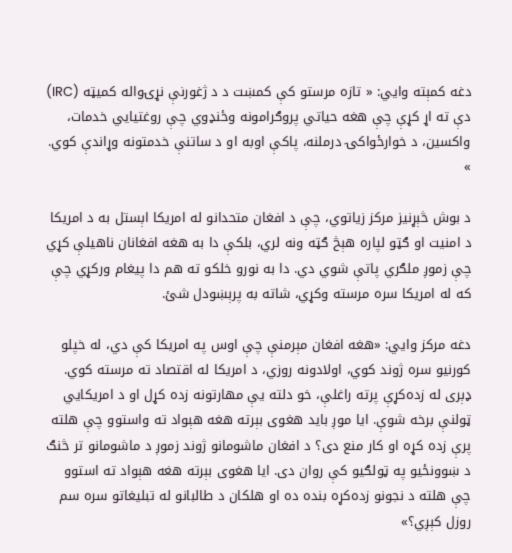دغه کمېته وایي: « تازه مرستو کې کمښت د د ژغورنې نړۍواله کمیټه (IRC) دې ته اړ کړې چې هغه حیاتي پروګرامونه وځنډوي چې روغتیایي خدمات، واکسین، د خوارځواکۍ درملنه، پاکې اوبه او د ساتنې خدمتونه وړاندې کوي. »

د بوش څېړنیز مرکز زیاتوي، چې د افغان متحدانو له امریکا اېستل به د امریکا د امنیت او ګټو لپاره هېڅ ګټه ونه لري، بلکې دا به هغه افغانان ناهيلې کړي چې زموږ ملګري پاتې شوي دي. دا به نورو خلکو ته هم دا پیغام ورکړي چې که له امریکا سره مرسته وکړي، شاته به پرېښودل شئ.

دغه مرکز وایي: «هغه افغان مېرمنې چې اوس په امریکا کې دي، له خپلو کورنیو سره ژوند کوي، اولادونه روزي، د امریکا له اقتصاد ته مرسته کوي. ډېری له زده‌کړې پرته راغلې، خو دلته یې مهارتونه زده کړل او د امریکایي ټولنې برخه شوې. ایا موږ باید هغوی بېرته هغه هېواد ته واستوو چې هلته پرې زده کړه او کار منع دی؟ د افغان ماشومانو ژوند زموږ د ماشومانو تر څنګ د ښوونځیو په ټولګیو کې روان دی. ایا هغوی بېرته هغه هېواد ته استوو چې هلته د نجونو زده‌کړه بنده ده او هلکان د طالبانو له تبليغاتو سره سم روزل کېږي؟»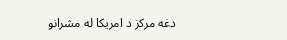دغه مرکز د امریکا له مشرانو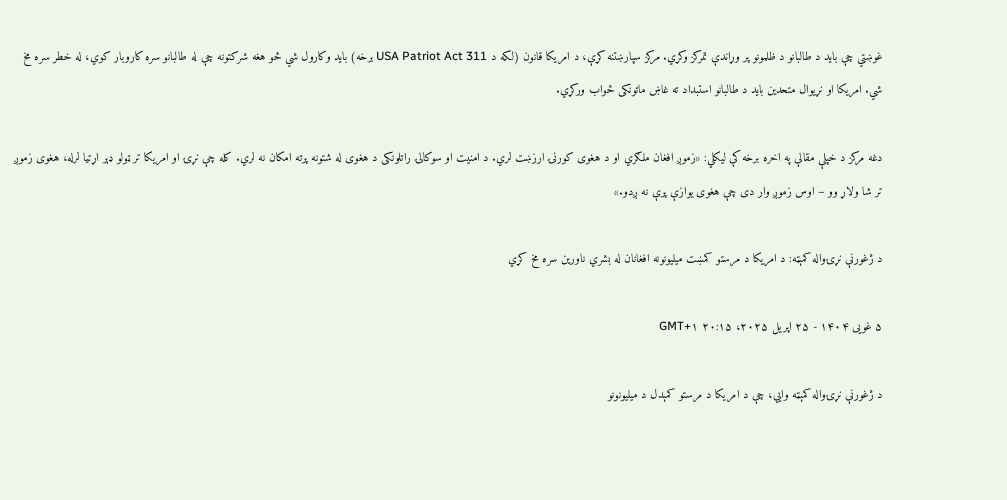غوښتي ‌چې باید د طالبانو د ظلمونو پر وړاندې تمرکز وکړي. مرکز سپارښتنه کړې، د امریکا قانون (لکه د USA Patriot Act 311 برخه) باید وکارول شي څو هغه شرکتونه چې له طالبانو سره کاروبار کوي، له خطر سره مخ شي. امریکا او نړیوال متحدین باید د طالبانو استبداد ته غاښ ماتونکی ځواب ورکړي.

دغه مرکز د خپلې مقالې په اخره برخه کې لیکلي: «زموږ افغان ملګري او د هغوی کورنۍ ارزښت لري. د امنیت او سوکالۍ راتلونکی د هغوی له شتونه پرته امکان نه لري. کله چې نړۍ او امریکا تر ټولو ډېر اړتیا لرله، هغوی زموږ تر شا ولاړ وو – اوس زموږ وار دی چې هغوی یوازې پرې نه ږدو.»

د ژغورنې نړۍواله کمېټه: د امریکا د مرستو کمښت میلیونونه افغانان له بشري ناورین سره مخ کړي

۵ غویی ۱۴۰۴ - ۲۵ اپریل ۲۰۲۵، ۲۰:۱۵ GMT+۱

د ژغورنې نړۍواله کمېټه وایي، چې د امریکا د مرستو کمېدل د میلیونونو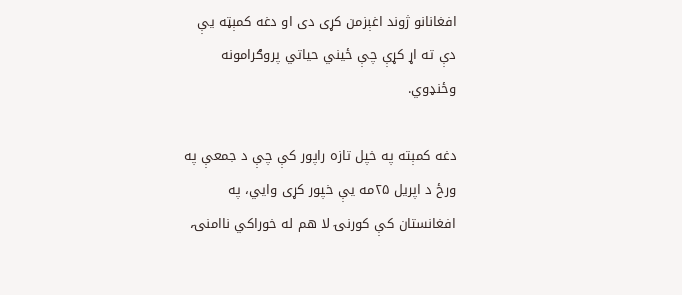افغانانو ژوند اغېزمن کړی دی او دغه کمېټه یې دې ته اړ کړې چې ځیني حیاتي پروګرامونه وځنډوي.

دغه کمېته په خپل تازه راپور کې چې د جمعې په ورځ د اپریل ۲۵مه یې خپور کړی وایي، په افغانستان کې کورنۍ لا هم له خوراکي ناامنۍ،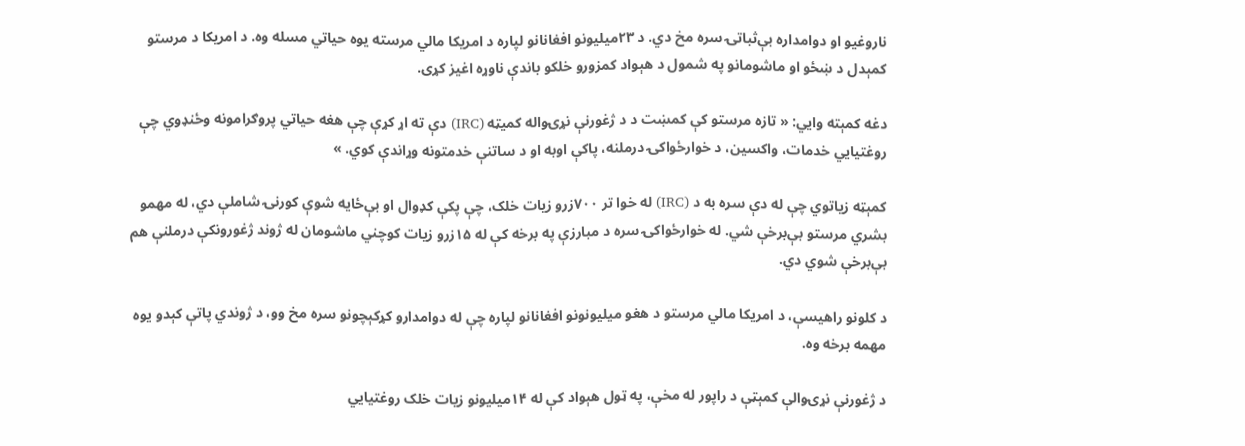ناروغیو او دوامداره بې‌ثباتۍ سره مخ دي. د ۲۳میلیونو افغانانو لپاره د امریکا مالي مرسته یوه حیاتي مسله وه. د امریکا د مرستو کمېدل د ښځو او ماشومانو په شمول د هېواد کمزورو خلکو باندې ناوړه اغیز کړی.

دغه کمېته وایي: « تازه مرستو کې کمښت د د ژغورنې نړۍواله کمیټه (IRC) دې ته اړ کړې چې هغه حیاتي پروګرامونه وځنډوي چې روغتیایي خدمات، واکسین، د خوارځواکۍ درملنه، پاکې اوبه او د ساتنې خدمتونه وړاندې کوي. »

کمېټه زیاتوي چې له دې سره به د (IRC) له خوا تر ۷۰۰زرو زیات خلک، چې پکې کډوال او بې‌ځایه شوې کورنۍ شاملې دي، له مهمو بشري مرستو بې‌برخې شي. له خوارځواکۍ سره د مبارزې په برخه کې له ۱۵زرو زیات کوچني ماشومان له ژوند ژغورونکې درملنې هم بې‌برخې شوي دي.

د کلونو راهیسې، د امریکا مالي مرستو د هغو میلیونونو افغانانو لپاره چې له دوامدارو کړکېچونو سره مخ وو، د ژوندي پاتې کېدو یوه مهمه برخه وه.

د ژغورنې نړۍوالې کمېټې د راپور له مخې، په ټول هېواد کې له ۱۴میلیونو زیات خلک روغتیایي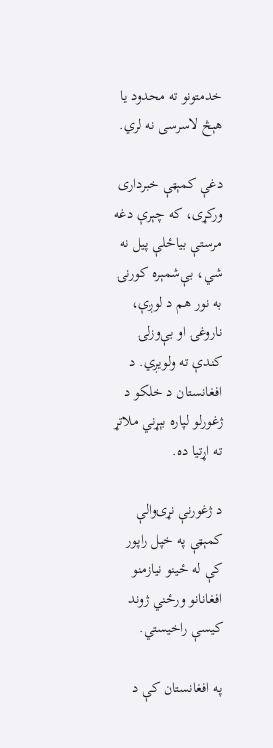خدمتونو ته محدود یا هېڅ لاسرسی نه لري.

دغې کمېټې خبرداری ورکړی، که چېرې دغه مرستې بیاځلې پیل نه شي، بې‌شمېره کورنۍ به نور هم د لوږې، ناروغۍ او بې‌وزلۍ کندې ته ولویږي. د افغانستان د خلکو د ژغورلو لپاره بېړني ملاتړ ته اړتیا ده.

د ژغورنې نړۍوالې کمېټې په خپل راپور کې له ځینو نیازمنو افغانانو ورځني ژوند کیسې راخیستي.

په افغانستان کې د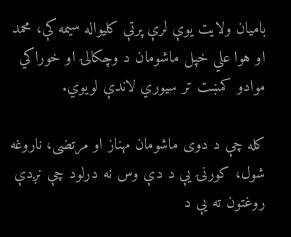بامیان ولایت یوې لرې پرتې کلیواله سیمه کې، محمد او هوا علي خپل ماشومان د وچکالۍ او خوراکي موادو کمښت تر سیوري لاندې لویوي.

کله چې د دوی ماشومان مهناز او مرتضی، ناروغه شول، کورنۍ یې د دې وس نه درلود چې نږدې روغتون ته یې د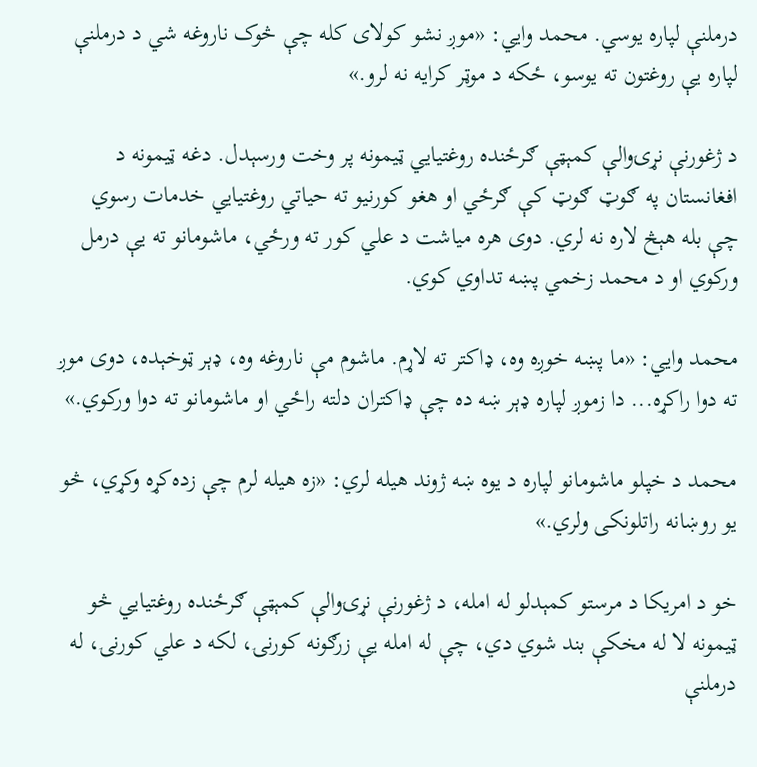درملنې لپاره یوسي. محمد وايي: «موږ نشو کولای کله چې څوک ناروغه شي د درملنې لپاره یې روغتون ته یوسو، ځکه د موټر کرايه نه لرو.»

د ژغورنې نړۍوالې کمېټې ګرځنده روغتیايي ټیمونه پر وخت ورسېدل. دغه ټیمونه د افغانستان په ګوټ ګوټ کې ګرځي او هغو کورنیو ته حیاتي روغتیايي خدمات رسوي چې بله هېڅ لاره نه لري. دوی هره میاشت د علي کور ته ورځي، ماشومانو ته یې درمل ورکوي او د محمد زخمي پښه تداوي کوي.

محمد وايي: «ما پښه خوږه وه، ډاکتر ته لاړم. ماشوم مې ناروغه وه، ډېر ټوخېده، دوی موږ ته دوا راکړه... دا زموږ لپاره ډېر ښه ده چې ډاکتران دلته راځي او ماشومانو ته دوا ورکوي.»

محمد د خپلو ماشومانو لپاره د یوه ښه ژوند هیله لري: «زه هیله لرم چې زده‌کړه وکړي، څو یو روښانه راتلونکی ولري.»

خو د امریکا د مرستو کمېدلو له امله، د ژغورنې نړۍوالې کمېټې ګرځنده روغتیايي څو ټیمونه لا له مخکې بند شوي دي، چې له امله یې زرګونه کورنۍ، لکه د علي کورنۍ، له درملنې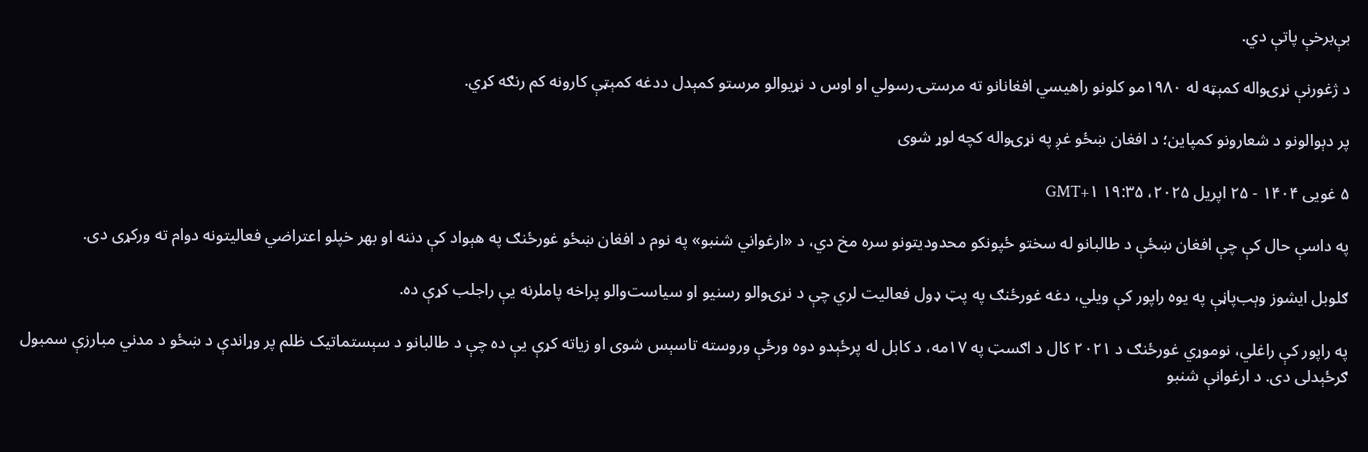بې‌برخې پاتې دي.

د ژغورنې نړۍواله کمېټه له ۱۹۸۰مو کلونو راهیسي افغانانو ته مرستۍ رسولي او اوس د نړیوالو مرستو کمېدل ددغه کمېټې کارونه کم رنګه کړي.

پر دېوالونو د شعارونو کمپاین؛ د افغان ښځو غږ په نړۍواله کچه لوړ شوی

۵ غویی ۱۴۰۴ - ۲۵ اپریل ۲۰۲۵، ۱۹:۳۵ GMT+۱

په داسې حال کې چې افغان ښځې د طالبانو له سختو ځپونکو محدودیتونو سره مخ دي، د «ارغواني شنبو» په نوم د افغان ښځو غورځنګ په هېواد کې دننه او بهر خپلو اعتراضي فعالیتونه دوام ته ورکړی دی.

ګلوبل ایشوز وېب‌پاڼې په یوه راپور کې ویلي، دغه غورځنګ په پټ ډول فعالیت لري چې د نړۍوالو رسنیو او سیاست‌والو پراخه پاملرنه یې راجلب کړې ده.

په راپور کې راغلي، نوموړي غورځنګ د ۲۰۲۱ کال د اګسټ په ۱۷مه، د کابل له پرځېدو دوه ورځې وروسته تاسېس شوی او زیاته کړې یې ده چې د طالبانو د سېستماتیک ظلم پر وړاندې د ښځو د مدني مبارزې سمبول ګرځېدلی دی. د ارغوانې شنبو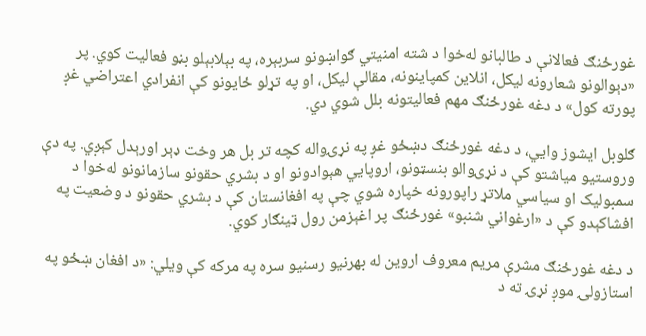غورځنګ فعالانې د طالبانو له‌خوا د شته امنیتي ګواښونو سربېره، په بېلابېلو بڼو فعالیت کوي. پر «دېوالونو شعارونه لیکل، انلاین کمپاینونه، مقالې لیکل، او په تړلو ځایونو کې انفرادي اعتراضي غږ پورته کول» د دغه غورځنګ مهم فعالیتونه بلل شوي دي.

ګلوبل ایشوز وايي، د دغه غورځنګ دښځو غږ په نړۍواله کچه تر بل هر وخت ډېر اورېدل کېږي. په دې وروستیو میاشتو کې د نړۍوالو بنسټونو، اروپایي هېوادونو او د بشري حقونو سازمانونو له‌خوا د سمبولیک او سیاسي ملاتړ راپورونه خپاره شوي چې په افغانستان کې د بشري حقونو د وضعیت په افشاکېدو کې د «ارغواني شنبو» غورځنګ پر اغېزمن رول ټینګار کوي.

د دغه غورځنګ مشرې مریم معروف اروین له بهرنیو رسنیو سره په مرکه کې ویلي: «د افغان ښځو په استازولۍ موږ نړۍ ته د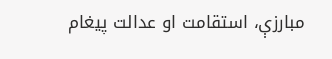مبارزې، استقامت او عدالت پیغام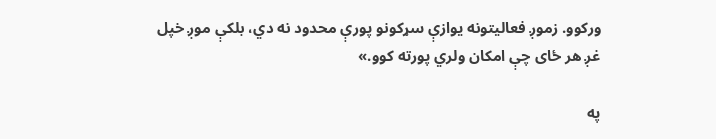ورکوو. زموږ فعالیتونه یوازې سړکونو پورې محدود نه دي، بلکې موږ خپل غږ هر ځای چې امکان ولري پورته کوو.»

په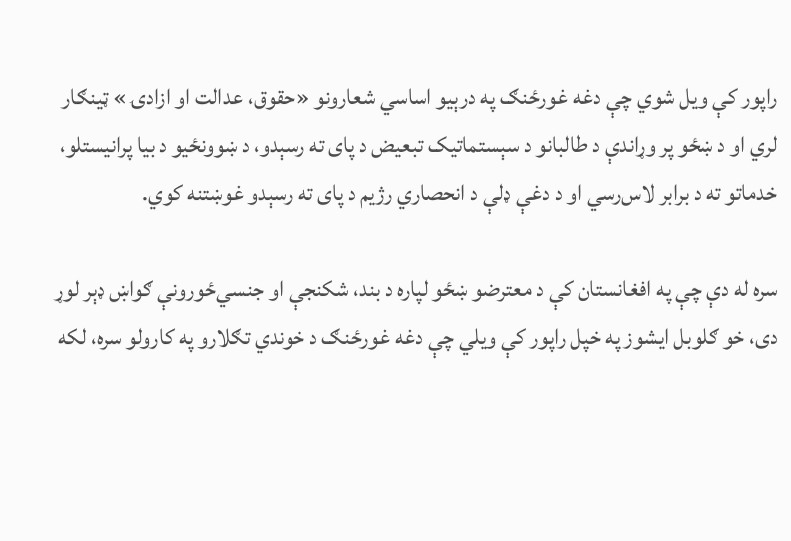راپور کې ویل شوي چې دغه غورځنګ په درېیو اساسي شعارونو «حقوق، عدالت او ازادۍ » ټینګار لري او د ښځو پر وړاندې د طالبانو د سېستماتیک تبعیض د پای ته رسېدو، د ښوونځیو د بیا پرانیستلو، خدماتو ته د برابر لاس‌رسي او د دغې ډلې د انحصاري رژیم د پای ته رسېدو غوښتنه کوي.

سره له دې چې په افغانستان کې د معترضو ښځو لپاره د بند، شکنجې او جنسي‌ځورونې ګواښ ډېر لوړ دی، خو ګلوبل ایشوز په خپل راپور کې ویلي چې دغه غورځنګ د خوندي تګلارو په کارولو سره، لکه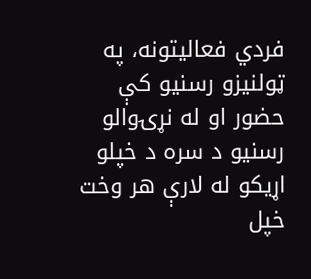فردي فعالیتونه، په ټولنیزو رسنیو کې حضور او له نړۍوالو رسنیو د سره د خپلو اړیکو له لارې هر وخت خپل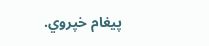پیغام خپروي.